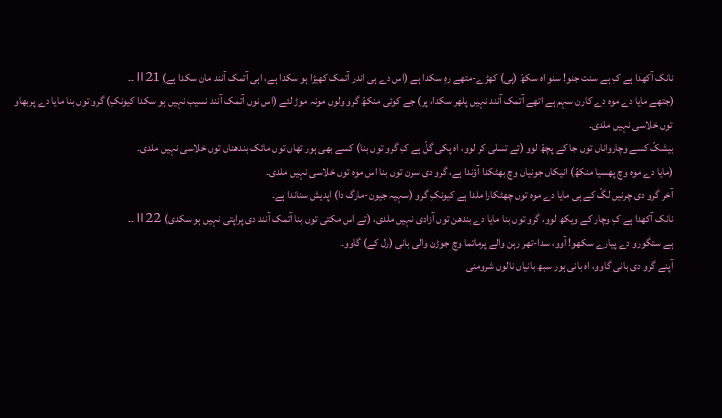نانک آکھدا ہے کِ ہے سنت جنو! سنو اہ سکھّ (ہی) کھڑے-متھے رہِ سکدا ہے (اس دے ہی اندر آتمک کھیڑا ہو سکدا ہے، اہی آتمک آنند مان سکدا ہے) ॥21۔۔
(جتھے مایا دے موہ دے کارن سہم ہے اتھے آتمک آنند نہیں پلھر سکدا، پر) جے کوئی منکھّ گرو ولوں مونہ موڑ لئے (اس نوں آتمک آنند نسیب نہیں ہو سکدا کیونکِ) گرو توں بنا مایا دے پربھاو توں خلاسی نہیں ملدی۔
بیشکّ کسے وچارواناں توں جا کے پچھّ لوو (تے تسلی کر لوو، اہ پکی گلّ ہے کِ گرو توں بنا) کسے بھی ہور تھاں توں مائک بندھناں توں خلاسی نہیں ملدی۔
(مایا دے موہ وچ پھسیا منکھّ) انیکاں جونیاں وچ بھٹکدا آؤندا ہے، گرو دی سرن توں بنا اس موہ توں خلاسی نہیں ملدی۔
آخر گرو دی چرنیں لگّ کے ہی مایا دے موہ توں چھٹکارا ملدا ہے کیونکِ گرو (سہیہ جیون-مارگ دا) اپدیش سناندا ہے۔
نانک آکھدا ہے کِ وچار کے ویکھ لوو، گرو توں بنا مایا دے بندھن توں آزادی نہیں ملدی، (تے اس مکتی توں بنا آتمک آنند دی پراپتی نہیں ہو سکدی) ॥22۔۔
ہے ستگورو دے پیارے سکھو! آوو، سدا-تھر رہن والے پرماتما وچ جوڑن والی بانی (رل کے) گاوو۔
آپنے گرو دی بانی گاوو، اہ بانی ہور سبھ بانیاں نالوں شرومنی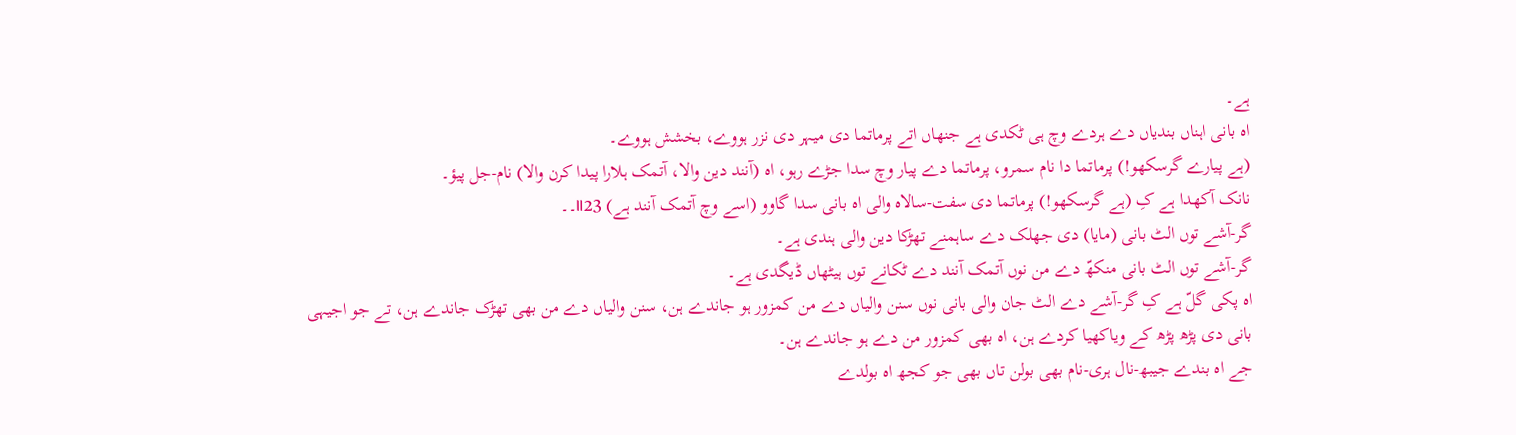ہے۔
اہ بانی اہناں بندیاں دے ہردے وچ ہی ٹکدی ہے جنھاں اتے پرماتما دی میہر دی نزر ہووے، بخشش ہووے۔
(ہے پیارے گرسکھو!) پرماتما دا نام سمرو، پرماتما دے پیار وچ سدا جڑے رہو، اہ (آنند دین والا، آتمک ہلارا پیدا کرن والا) نام-جل پیؤ۔
نانک آکھدا ہے کِ (ہے گرسکھو!) پرماتما دی سفت-سالاہ والی اہ بانی سدا گاوو (اسے وچ آتمک آنند ہے) ॥23۔۔
گر-آشے توں الٹ بانی (مایا) دی جھلک دے ساہمنے تھڑکا دین والی ہندی ہے۔
گر-آشے توں الٹ بانی منکھّ دے من نوں آتمک آنند دے ٹکانے توں ہیٹھاں ڈیگدی ہے۔
اہ پکی گلّ ہے کِ گر-آشے دے الٹ جان والی بانی نوں سنن والیاں دے من کمزور ہو جاندے ہن، سنن والیاں دے من بھی تھڑک جاندے ہن، تے جو اجیہی بانی دی پڑھ پڑھ کے ویاکھیا کردے ہن، اہ بھی کمزور من دے ہو جاندے ہن۔
جے اہ بندے جیبھ-نال ہری-نام بھی بولن تاں بھی جو کجھ اہ بولدے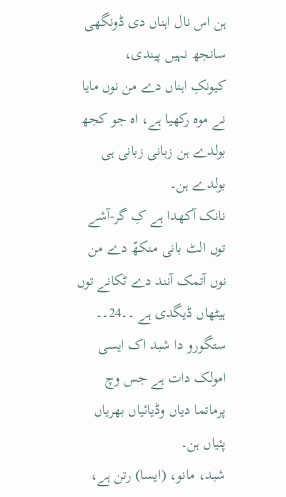ہن اس نال اہناں دی ڈونگھی سانجھ نہیں پیندی،
کیونکِ اہناں دے من نوں مایا نے موہ رکھیا ہے، اہ جو کجھ بولدے ہن زبانی زبانی ہی بولدے ہن۔
نانک آکھدا ہے کِ گر-آشے توں الٹ بانی منکھّ دے من نوں آتمک آنند دے ٹکانے توں ہیٹھاں ڈیگدی ہے ۔۔24۔۔
ستگورو دا شبد اک ایسی امولک دات ہے جس وچ پرماتما دیاں وڈیائیاں بھریاں پئیاں ہن۔
شبد، مانو، (ایسا) رتن ہے،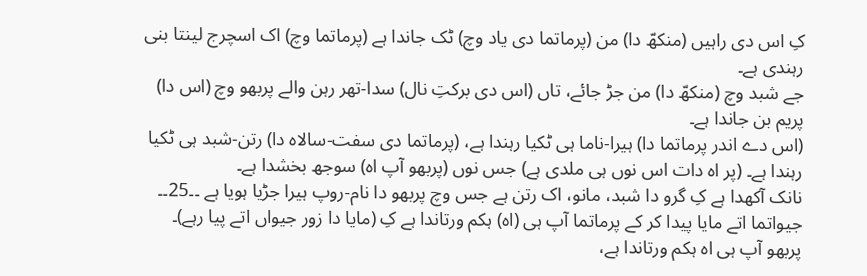کِ اس دی راہیں (منکھّ دا) من (پرماتما دی یاد وچ) ٹک جاندا ہے (پرماتما وچ) اک اسچرج لینتا بنی رہندی ہے۔
جے شبد وچ (منکھّ دا) من جڑ جائے، تاں (اس دی برکتِ نال) سدا-تھر رہن والے پربھو وچ (اس دا) پریم بن جاندا ہے۔
(اس دے اندر پرماتما دا) ہیرا-ناما ہی ٹکیا رہندا ہے، (پرماتما دی سفت-سالاہ دا) رتن-شبد ہی ٹکیا رہندا ہے۔ (پر اہ دات اس نوں ہی ملدی ہے) جس نوں (پربھو آپ اہ) سوجھ بخشدا ہے۔
نانک آکھدا ہے کِ گرو دا شبد، مانو، اک رتن ہے جس وچ پربھو دا نام-روپ ہیرا جڑیا ہویا ہے ۔۔25۔۔
جیواتما اتے مایا پیدا کر کے پرماتما آپ ہی (اہ) ہکم ورتاندا ہے کِ (مایا دا زور جیواں اتے پیا رہے)۔
پربھو آپ ہی اہ ہکم ورتاندا ہے،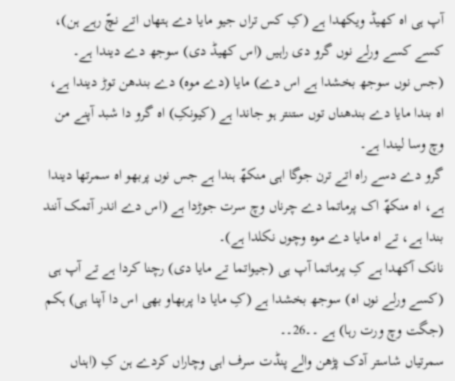آپ ہی اہ کھیڈ ویکھدا ہے (کِ کس تراں جیو مایا دے ہتھاں اتے نچّ رہے ہن)، کسے کسے ورلے نوں گرو دی راہیں (اس کھیڈ دی) سوجھ دے دیندا ہے۔
(جس نوں سوجھ بخشدا ہے اس دے) مایا (دے موہ) دے بندھن توڑ دیندا ہے، اہ بندا مایا دے بندھناں توں ستنتر ہو جاندا ہے (کیونکِ) اہ گرو دا شبد آپنے من وچ وسا لیندا ہے۔
گرو دے دسے راہ اتے ترن جوگا اہی منکھّ ہندا ہے جس نوں پربھو اہ سمرتھا دیندا ہے، اہ منکھّ اک پرماتما دے چرناں وچ سرت جوڑدا ہے (اس دے اندر آتمک آنند بندا ہے، تے اہ مایا دے موہ وچوں نکلدا ہے)۔
نانک آکھدا ہے کِ پرماتما آپ ہی (جیواتما تے مایا دی) رچنا کردا ہے تے آپ ہی (کسے ورلے نوں اہ) سوجھ بخشدا ہے (کِ مایا دا پربھاو بھی اس دا آپنا ہی) ہکم (جگت وچ ورت رہا) ہے ۔۔26۔۔
سمرتیاں شاستر آدک پڑھن والے پنڈت سرف اہی وچاراں کردے ہن کِ (اہناں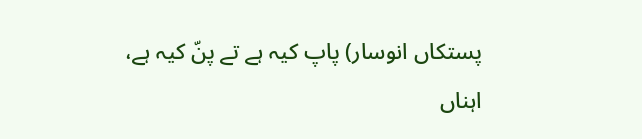پستکاں انوسار) پاپ کیہ ہے تے پنّ کیہ ہے، اہناں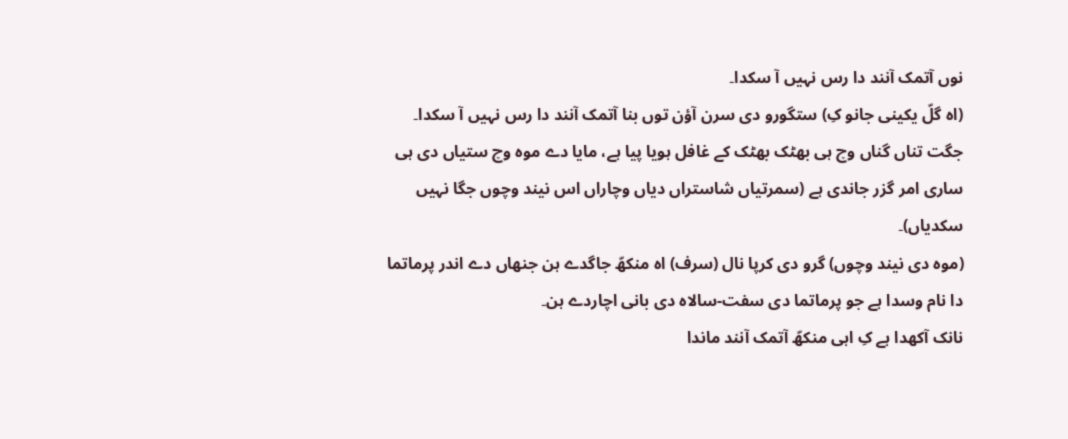نوں آتمک آنند دا رس نہیں آ سکدا۔
(اہ گلّ یکینی جانو کِ) ستگورو دی سرن آؤن توں بنا آتمک آنند دا رس نہیں آ سکدا۔
جگت تناں گناں وچ ہی بھٹک بھٹک کے غافل ہویا پیا ہے، مایا دے موہ وچ ستیاں دی ہی ساری امر گزر جاندی ہے (سمرتیاں شاستراں دیاں وچاراں اس نیند وچوں جگا نہیں سکدیاں)۔
(موہ دی نیند وچوں) گرو دی کرپا نال (سرف) اہ منکھّ جاگدے ہن جنھاں دے اندر پرماتما دا نام وسدا ہے جو پرماتما دی سفت-سالاہ دی بانی اچاردے ہن۔
نانک آکھدا ہے کِ اہی منکھّ آتمک آنند ماندا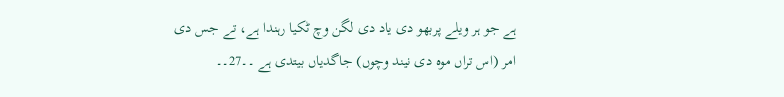ہے جو ہر ویلے پربھو دی یاد دی لگن وچ ٹکیا رہندا ہے، تے جس دی امر (اس تراں موہ دی نیند وچوں) جاگدیاں بیتدی ہے ۔۔27۔۔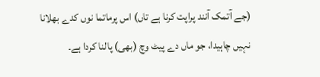(جے آتمک آنند پراپت کرنا ہے تاں) اس پرماتما نوں کدے بھلانا نہیں چاہیدا، جو ماں دے پیٹ وچ (بھی) پالنا کردا ہے۔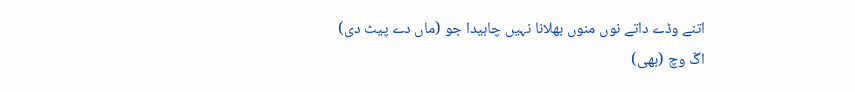اتنے وڈے داتے نوں منوں بھلانا نہیں چاہیدا جو (ماں دے پیٹ دی) اگّ وچ (بھی)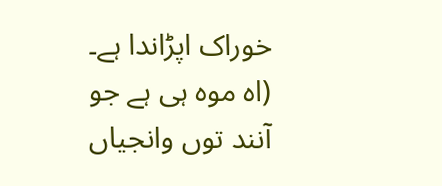خوراک اپڑاندا ہے۔
(اہ موہ ہی ہے جو آنند توں وانجیاں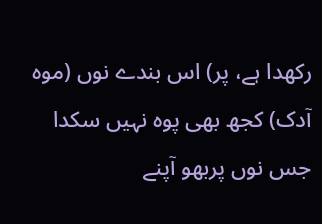رکھدا ہے، پر) اس بندے نوں (موہ آدک) کجھ بھی پوہ نہیں سکدا جس نوں پربھو آپنے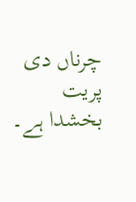چرناں دی پریت بخشدا ہے۔